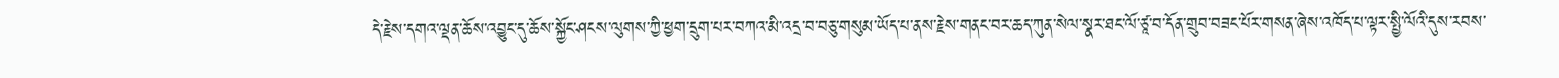དེ་རྗེས་དགའ་ལྡན་ཆོས་འབྱུང་དུ་ཆོས་སྐྱོང་ཤངས་ལུགས་ཀྱི་ཕྱག་དྲུག་པར་བཀའ་མི་འདྲ་བ་བཅུ་གསུམ་ཡོད་པ་ནས་རྗེས་གནང་བར་ཆད་ཀུན་སེལ་སྣར་ཐང་ལོ་ཙཱ་བ་དོན་གྲུབ་བཟང་པོར་གསན་ཞེས་འཁོད་པ་ལྟར་སྤྱི་ལོའི་དུས་རབས་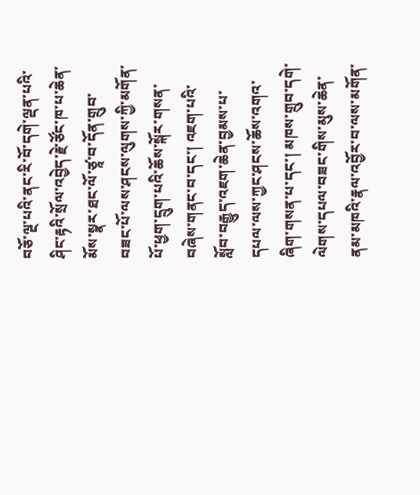བཅོ་ལྔ་པའི་ནང་རི་བོ་དགེ་ལྡན་པའི་ཤིང་རྟའི་སྲོལ་འབྱེད་རྗེ་ཙོང་ཁ་པ་ཆེན་མོས་སྣར་ཐང་ལོ་ཙཱ་བ་དོན་གྲུབ་བཟང་པོ་ལས་ཤངས་ལུགས་ཀྱི་མགོན་པོ་ཕྱག་དྲུག་པའི་ཆོས་སྐོར་གསན་བཞེས་གནང་བ་དང་། འཇག་པའི་སློབ་བརྒྱུད་འཇག་ཆེན་བྱམས་པ་དཔལ་ལས་ཀྱང་ཤངས་ཆོས་འགའ་ཞིག་གསན་པ་དང་། མཁས་གྲུབ་དགེ་ལེགས་དཔལ་བཟང་གིས་མུས་ཆེན་ནམ་མཁའི་རྣལ་འབྱོར་བ་ལས་མགོན་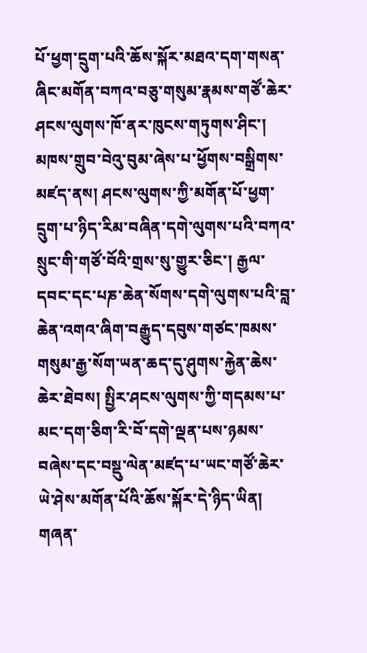པོ་ཕྱག་དྲུག་པའི་ཆོས་སྐོར་མཐའ་དག་གསན་ཞིང་མགོན་བཀའ་བཅུ་གསུམ་རྣམས་གཙོ་ཆེར་ཤངས་ལུགས་ཁོ་ནར་ཁུངས་གཏུགས་ཤིང་། མཁས་གྲུབ་བེའུ་བུམ་ཞེས་པ་ཕྱོགས་བསྒྲིགས་མཛད་ནས། ཤངས་ལུགས་ཀྱི་མགོན་པོ་ཕྱག་དྲུག་པ་ཉིད་རིམ་བཞིན་དགེ་ལུགས་པའི་བཀའ་སྲུང་གི་གཙོ་བོའི་གྲས་སུ་གྱུར་ཅིང་། རྒྱལ་དབང་དང་པཎ་ཆེན་སོགས་དགེ་ལུགས་པའི་བླ་ཆེན་འགའ་ཞིག་བརྒྱུད་དབུས་གཙང་ཁམས་གསུམ་རྒྱ་སོག་ཡན་ཆད་དུ་ཤུགས་རྐྱེན་ཆེས་ཆེར་ཐེབས། སྤྱིར་ཤངས་ལུགས་ཀྱི་གདམས་པ་མང་དག་ཅིག་རི་བོ་དགེ་ལྡན་པས་ཉམས་བཞེས་དང་བསྡུ་ལེན་མཛད་པ་ཡང་གཙོ་ཆེར་ཡེ་ཤེས་མགོན་པོའི་ཆོས་སྐོར་དེ་ཉིད་ཡིན། གཞན་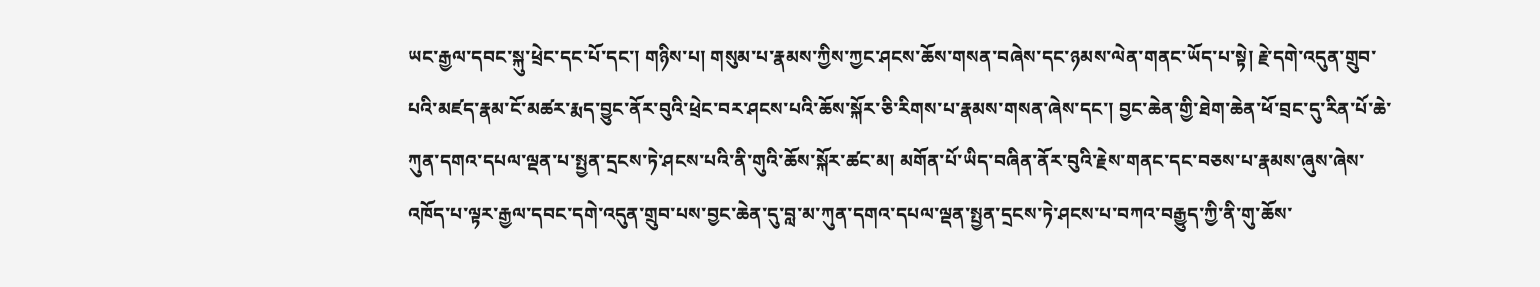ཡང་རྒྱལ་དབང་སྐུ་ཕྲེང་དང་པོ་དང་། གཉིས་པ། གསུམ་པ་རྣམས་ཀྱིས་ཀྱང་ཤངས་ཆོས་གསན་བཞེས་དང་ཉམས་ལེན་གནང་ཡོད་པ་སྟེ། རྗེ་དགེ་འདུན་གྲུབ་པའི་མཛད་རྣམ་ངོ་མཚར་རྨད་བྱུང་ནོར་བུའི་ཕྲེང་བར་ཤངས་པའི་ཆོས་སྐོར་ཅི་རིགས་པ་རྣམས་གསན་ཞེས་དང་། བྱང་ཆེན་གྱི་ཐེག་ཆེན་ཕོ་བྲང་དུ་རིན་པོ་ཆེ་ཀུན་དགའ་དཔལ་ལྡན་པ་སྤྱན་དྲངས་ཏེ་ཤངས་པའི་ནི་གུའི་ཆོས་སྐོར་ཚང་མ། མགོན་པོ་ཡིད་བཞིན་ནོར་བུའི་རྗེས་གནང་དང་བཅས་པ་རྣམས་ཞུས་ཞེས་འཁོད་པ་ལྟར་རྒྱལ་དབང་དགེ་འདུན་གྲུབ་པས་བྱང་ཆེན་དུ་བླ་མ་ཀུན་དགའ་དཔལ་ལྡན་སྤྱན་དྲངས་ཏེ་ཤངས་པ་བཀའ་བརྒྱུད་ཀྱི་ནི་གུ་ཆོས་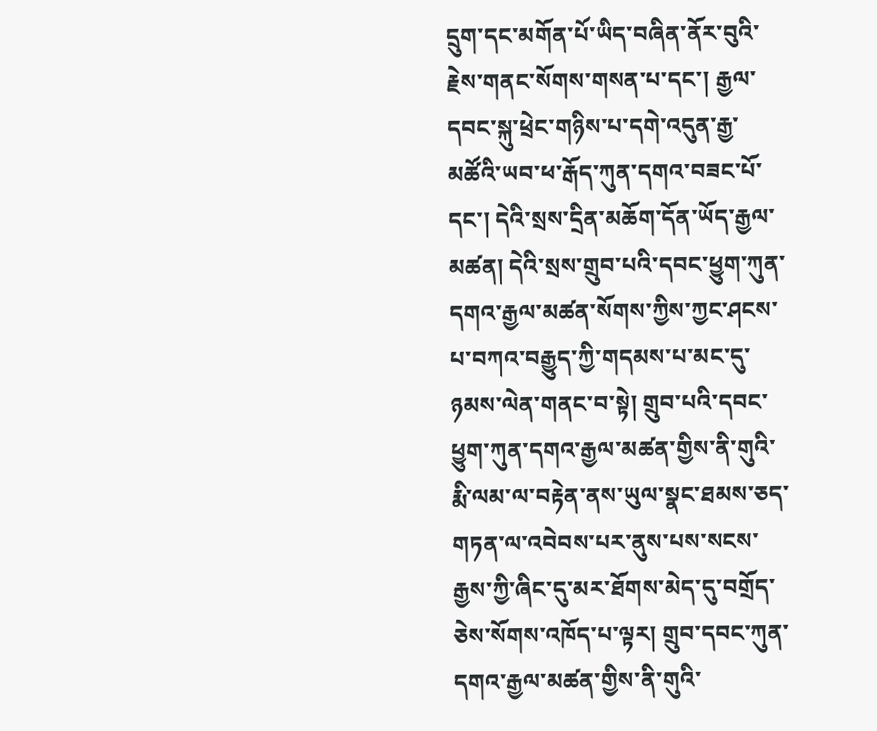དྲུག་དང་མགོན་པོ་ཡིད་བཞིན་ནོར་བུའི་རྗེས་གནང་སོགས་གསན་པ་དང་། རྒྱལ་དབང་སྐུ་ཕྲེང་གཉིས་པ་དགེ་འདུན་རྒྱ་མཚོའི་ཡབ་ཕ་རྒོད་ཀུན་དགའ་བཟང་པོ་དང་། དེའི་སྲས་དྲིན་མཆོག་དོན་ཡོད་རྒྱལ་མཚན། དེའི་སྲས་གྲུབ་པའི་དབང་ཕྱུག་ཀུན་དགའ་རྒྱལ་མཚན་སོགས་ཀྱིས་ཀྱང་ཤངས་པ་བཀའ་བརྒྱུད་ཀྱི་གདམས་པ་མང་དུ་ཉམས་ལེན་གནང་བ་སྟེ། གྲུབ་པའི་དབང་ཕྱུག་ཀུན་དགའ་རྒྱལ་མཚན་གྱིས་ནི་གུའི་རྨི་ལམ་ལ་བརྟེན་ནས་ཡུལ་སྣང་ཐམས་ཅད་གཏན་ལ་འབེབས་པར་ནུས་པས་སངས་རྒྱས་ཀྱི་ཞིང་དུ་མར་ཐོགས་མེད་དུ་བགྲོད་ཅེས་སོགས་འཁོད་པ་ལྟར། གྲུབ་དབང་ཀུན་དགའ་རྒྱལ་མཚན་གྱིས་ནི་གུའི་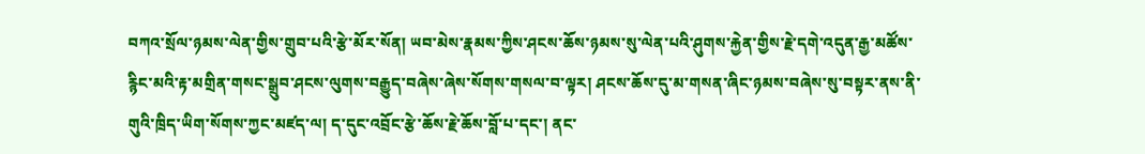བཀའ་སྲོལ་ཉམས་ལེན་གྱིས་གྲུབ་པའི་རྩེ་མོར་སོན། ཡབ་མེས་རྣམས་ཀྱིས་ཤངས་ཆོས་ཉམས་སུ་ལེན་པའི་ཤུགས་རྐྱེན་གྱིས་རྗེ་དགེ་འདུན་རྒྱ་མཚོས་རྙིང་མའི་རྟ་མགྲིན་གསང་སྒྲུབ་ཤངས་ལུགས་བརྒྱུད་བཞེས་ཞེས་སོགས་གསལ་བ་ལྟར། ཤངས་ཆོས་དུ་མ་གསན་ཞིང་ཉམས་བཞེས་སུ་བསྟར་ནས་ནི་གུའི་ཁྲིད་ཡིག་སོགས་ཀྱང་མཛད་ལ། ད་དུང་འབྲོང་རྩེ་ཆོས་རྗེ་ཆོས་བློ་པ་དང་། ནང་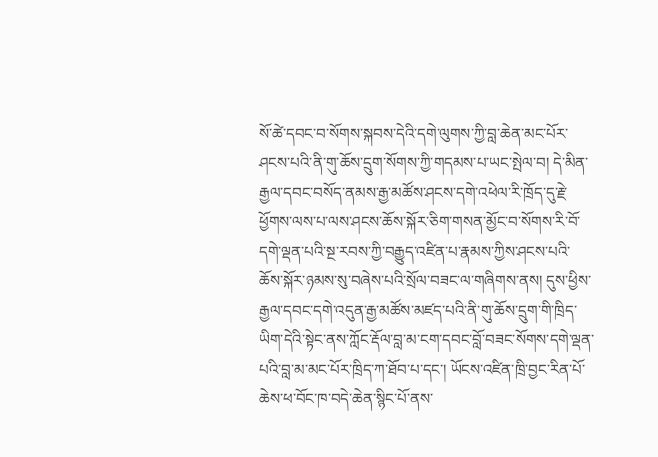སོ་ཚེ་དབང་བ་སོགས་སྐབས་དེའི་དགེ་ལུགས་ཀྱི་བླ་ཆེན་མང་པོར་ཤངས་པའི་ནི་གུ་ཆོས་དྲུག་སོགས་ཀྱི་གདམས་པ་ཡང་སྤེལ་བ། དེ་མིན་རྒྱལ་དབང་བསོད་ནམས་རྒྱ་མཚོས་ཤངས་དགེ་འཕེལ་རི་ཁྲོད་དུ་རྗེ་ཕྱོགས་ལས་པ་ལས་ཤངས་ཆོས་སྐོར་ཅིག་གསན་མྱོང་བ་སོགས་རི་བོ་དགེ་ལྡན་པའི་སྔ་རབས་ཀྱི་བརྒྱུད་འཛིན་པ་རྣམས་ཀྱིས་ཤངས་པའི་ཆོས་སྐོར་ཉམས་སུ་བཞེས་པའི་སྲོལ་བཟང་ལ་གཞིགས་ནས། དུས་ཕྱིས་རྒྱལ་དབང་དགེ་འདུན་རྒྱ་མཚོས་མཛད་པའི་ནི་གུ་ཆོས་དྲུག་གི་ཁྲིད་ཡིག་དེའི་སྟེང་ནས་ཀློང་རྡོལ་བླ་མ་ངག་དབང་བློ་བཟང་སོགས་དགེ་ལྡན་པའི་བླ་མ་མང་པོར་ཁྲིད་ཀ་ཐོབ་པ་དང་། ཡོངས་འཛིན་ཁྲི་བྱང་རིན་པོ་ཆེས་ཕ་བོང་ཁ་བདེ་ཆེན་སྙིང་པོ་ནས་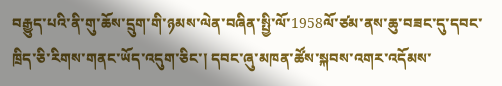བརྒྱུད་པའི་ནི་གུ་ཆོས་དྲུག་གི་ཉམས་ལེན་བཞིན་སྤྱི་ལོ་1958ལོ་ཙམ་ནས་ཆུ་བཟང་དུ་དབང་ཁྲིད་ཅི་རིགས་གནང་ཡོད་འདུག་ཅིང་། དབང་ཞུ་མཁན་ཚོས་སྐབས་འགར་འདོམས་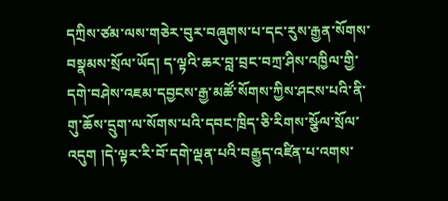དཀྲིས་ཙམ་ལས་གཅེར་བུར་བཞུགས་པ་དང་རུས་རྒྱན་སོགས་བསྣམས་སྲོལ་ཡོད། ད་ལྟའི་ཆར་བླ་བྲང་བཀྲ་ཤིས་འཁྱིལ་གྱི་དགེ་བཤེས་འཇམ་དབྱངས་རྒྱ་མཚོ་སོགས་ཀྱིས་ཤངས་པའི་ནི་གུ་ཆོས་དྲུག་ལ་སོགས་པའི་དབང་ཁྲིད་ཅི་རིགས་སྩོལ་སྲོལ་འདུག །དེ་ལྟར་རི་བོ་དགེ་ལྡན་པའི་བརྒྱུད་འཛིན་པ་འགས་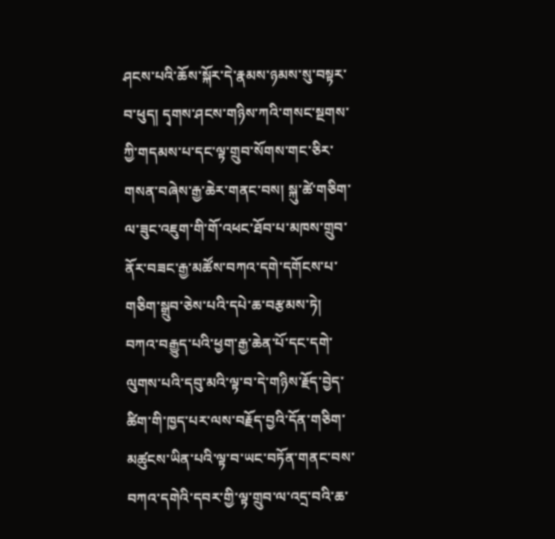ཤངས་པའི་ཆོས་སྐོར་དེ་རྣམས་ཉམས་སུ་བསྟར་བ་ཕུད། དྭགས་ཤངས་གཉིས་ཀའི་གསང་སྔགས་ཀྱི་གདམས་པ་དང་ལྟ་གྲུབ་སོགས་གང་ཅིར་གསན་བཞེས་རྒྱ་ཆེར་གནང་བས། སྐུ་ཚེ་གཅིག་ལ་ཟུང་འཇུག་གི་གོ་འཕང་ཐོབ་པ་མཁས་གྲུབ་ནོར་བཟང་རྒྱ་མཚོས་བཀའ་དགེ་དགོངས་པ་གཅིག་སྒྲུབ་ཅེས་པའི་དཔེ་ཆ་བརྩམས་ཏེ། བཀའ་བརྒྱུད་པའི་ཕྱག་རྒྱ་ཆེན་པོ་དང་དགེ་ལུགས་པའི་དབུ་མའི་ལྟ་བ་དེ་གཉིས་རྗོད་བྱེད་ཚིག་གི་ཁྱད་པར་ལས་བརྗོད་བྱའི་དོན་གཅིག་མཚུངས་ཡིན་པའི་ལྟ་བ་ཡང་བཏོན་གནང་བས་བཀའ་དགེའི་དབར་གྱི་ལྟ་གྲུབ་ལ་འདྲ་བའི་ཆ་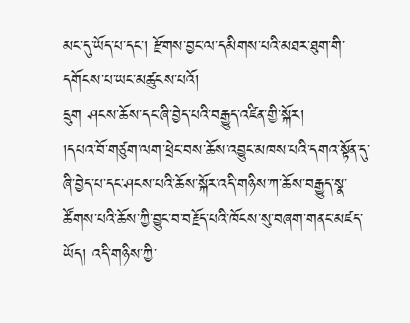མང་དུ་ཡོད་པ་དང་། རྫོགས་བྱང་ལ་དམིགས་པའི་མཐར་ཐུག་གི་དགོངས་པ་ཡང་མཚུངས་པའོ།
དྲུག ཤངས་ཆོས་དང་ཞི་བྱེད་པའི་བརྒྱུད་འཛིན་གྱི་སྐོར།
།དཔའ་བོ་གཙུག་ལག་ཕྲེང་བས་ཆོས་འབྱུང་མཁས་པའི་དགའ་སྟོན་དུ་ཞི་བྱེད་པ་དང་ཤངས་པའི་ཆོས་སྐོར་འདི་གཉིས་ཀ་ཆོས་བརྒྱུད་སྣ་ཚོགས་པའི་ཆོས་ཀྱི་བྱུང་བ་བརྗོད་པའི་ཁོངས་སུ་བཞག་གནང་མཛད་ཡོད། འདི་གཉིས་ཀྱི་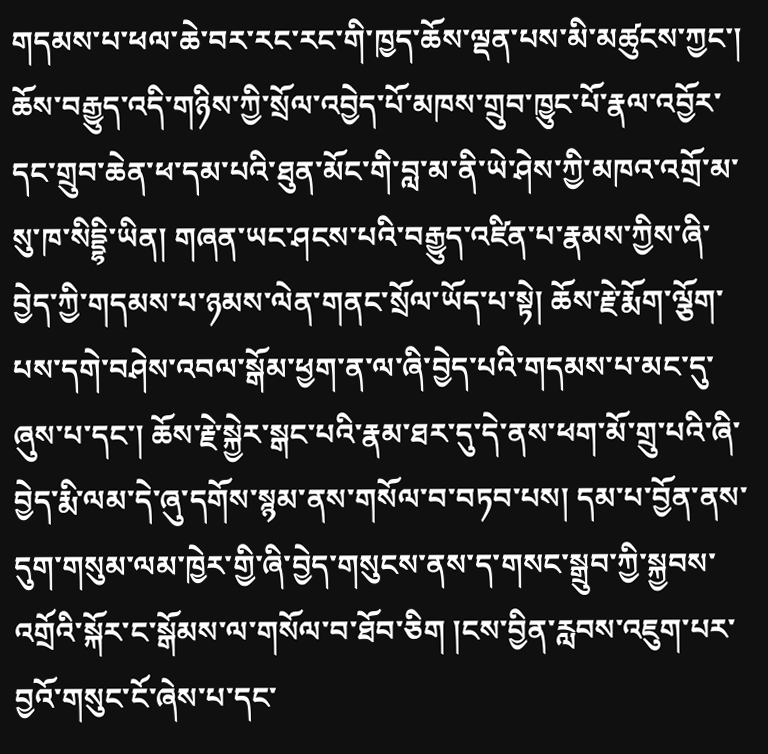གདམས་པ་ཕལ་ཆེ་བར་རང་རང་གི་ཁྱད་ཆོས་ལྡན་པས་མི་མཚུངས་ཀྱང་། ཆོས་བརྒྱུད་འདི་གཉིས་ཀྱི་སྲོལ་འབྱེད་པོ་མཁས་གྲུབ་ཁྱུང་པོ་རྣལ་འབྱོར་དང་གྲུབ་ཆེན་ཕ་དམ་པའི་ཐུན་མོང་གི་བླ་མ་ནི་ཡེ་ཤེས་ཀྱི་མཁའ་འགྲོ་མ་སུ་ཁ་སིདྡྷི་ཡིན། གཞན་ཡང་ཤངས་པའི་བརྒྱུད་འཛིན་པ་རྣམས་ཀྱིས་ཞི་བྱེད་ཀྱི་གདམས་པ་ཉམས་ལེན་གནང་སྲོལ་ཡོད་པ་སྟེ། ཆོས་རྗེ་རྨོག་ལྕོག་པས་དགེ་བཤེས་འབལ་སྒོམ་ཕྱག་ན་ལ་ཞི་བྱེད་པའི་གདམས་པ་མང་དུ་ཞུས་པ་དང་། ཆོས་རྗེ་སྐྱེར་སྒང་པའི་རྣམ་ཐར་དུ་དེ་ནས་ཕག་མོ་གྲུ་པའི་ཞི་བྱེད་རྨི་ལམ་དེ་ཞུ་དགོས་སྙམ་ནས་གསོལ་བ་བཏབ་པས། དམ་པ་བྱོན་ནས་དུག་གསུམ་ལམ་ཁྱེར་གྱི་ཞི་བྱེད་གསུངས་ནས་ད་གསང་སྒྲུབ་ཀྱི་སྐྱབས་འགྲོའི་སྐོར་ང་སྒོམས་ལ་གསོལ་བ་ཐོབ་ཅིག །ངས་བྱིན་རླབས་འཇུག་པར་བྱའོ་གསུང་ངོ་ཞེས་པ་དང་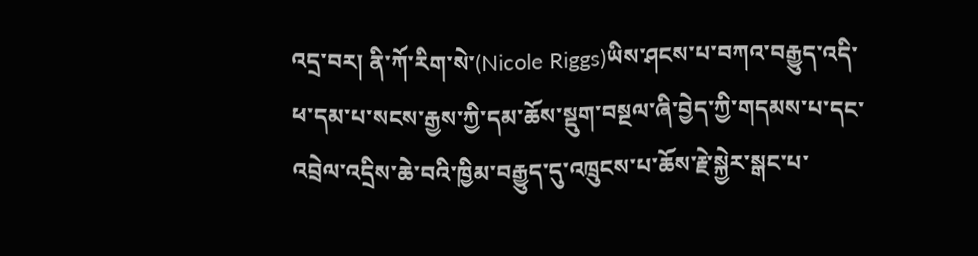འདྲ་བར། ནི་ཀོ་རིག་སེ་(Nicole Riggs)ཡིས་ཤངས་པ་བཀའ་བརྒྱུད་འདི་ཕ་དམ་པ་སངས་རྒྱས་ཀྱི་དམ་ཆོས་སྡུག་བསྔལ་ཞི་བྱེད་ཀྱི་གདམས་པ་དང་འབྲེལ་འདྲིས་ཆེ་བའི་ཁྱིམ་བརྒྱུད་དུ་འཁྲུངས་པ་ཆོས་རྗེ་སྐྱེར་སྒང་པ་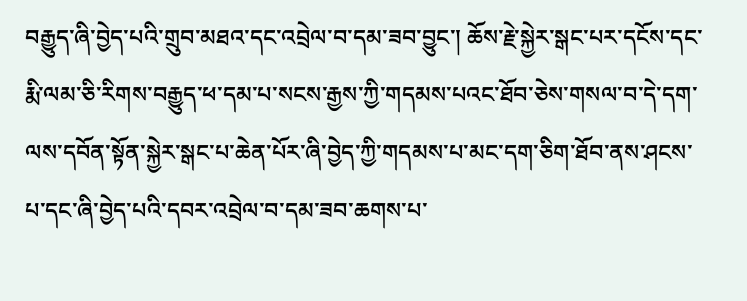བརྒྱུད་ཞི་བྱེད་པའི་གྲུབ་མཐའ་དང་འབྲེལ་བ་དམ་ཟབ་བྱུང་། ཆོས་རྗེ་སྐྱེར་སྒང་པར་དངོས་དང་རྨི་ལམ་ཅི་རིགས་བརྒྱུད་ཕ་དམ་པ་སངས་རྒྱས་ཀྱི་གདམས་པའང་ཐོབ་ཅེས་གསལ་བ་དེ་དག་ལས་དབོན་སྟོན་སྐྱེར་སྒང་པ་ཆེན་པོར་ཞི་བྱེད་ཀྱི་གདམས་པ་མང་དག་ཅིག་ཐོབ་ནས་ཤངས་པ་དང་ཞི་བྱེད་པའི་དབར་འབྲེལ་བ་དམ་ཟབ་ཆགས་པ་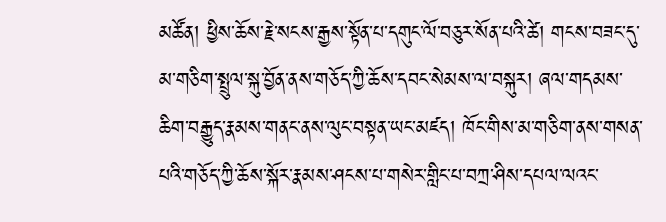མཚོན། ཕྱིས་ཆོས་རྗེ་སངས་རྒྱས་སྟོན་པ་དགུང་ལོ་བཅུར་སོན་པའི་ཚེ། གངས་བཟང་དུ་མ་གཅིག་སྤྲུལ་སྐུ་བྱོན་ནས་གཅོད་ཀྱི་ཆོས་དབང་སེམས་ལ་བསྐུར། ཞལ་གདམས་ཆིག་བརྒྱུད་རྣམས་གནང་ནས་ལུང་བསྟན་ཡང་མཛད། ཁོང་གིས་མ་གཅིག་ནས་གསན་པའི་གཅོད་ཀྱི་ཆོས་སྐོར་རྣམས་ཤངས་པ་གསེར་གླིང་པ་བཀྲ་ཤིས་དཔལ་ལའང་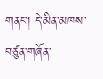གནང་། དེ་མིན་མཁས་བཙུན་གཞོན་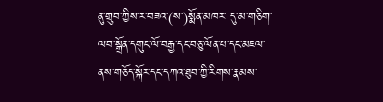ནུ་གྲུབ་ཀྱིས་ར་བཟའ་(ས་)སྨོན་མཁར་ དུ་མ་གཅིག་ལབ་སྒྲོན་དགུང་ལོ་བརྒྱ་དང་བཅུ་ལོན་པ་དང་མཇལ་ནས་གཅོད་སྐོར་དང་དཀའ་ཐུབ་ཀྱི་རིགས་རྣམས་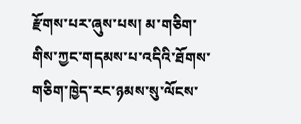རྫོགས་པར་ཞུས་པས། མ་གཅིག་གིས་ཀྱང་གདམས་པ་འདིའི་ཐོགས་གཅིག་ཁྱེད་རང་ཉམས་སུ་ལོངས་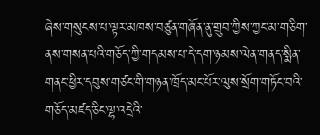ཞེས་གསུངས་པ་ལྟར་མཁས་བཙུན་གཞོན་ནུ་གྲུབ་ཀྱིས་ཀྱང་མ་གཅིག་ནས་གསན་པའི་གཅོད་ཀྱི་གདམས་པ་དེ་དག་ཉམས་ལེན་གནད་སྨིན་གནང་ཕྱིར་དབུས་གཙང་གི་གཉན་ཁྲོད་མང་པོར་ལུས་སྲོག་གཏོང་བའི་གཅོད་མཛད་ཅིང་ལྷ་འདྲེའི་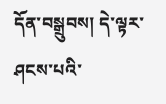དོན་བསྒྲུབས། དེ་ལྟར་ཤངས་པའི་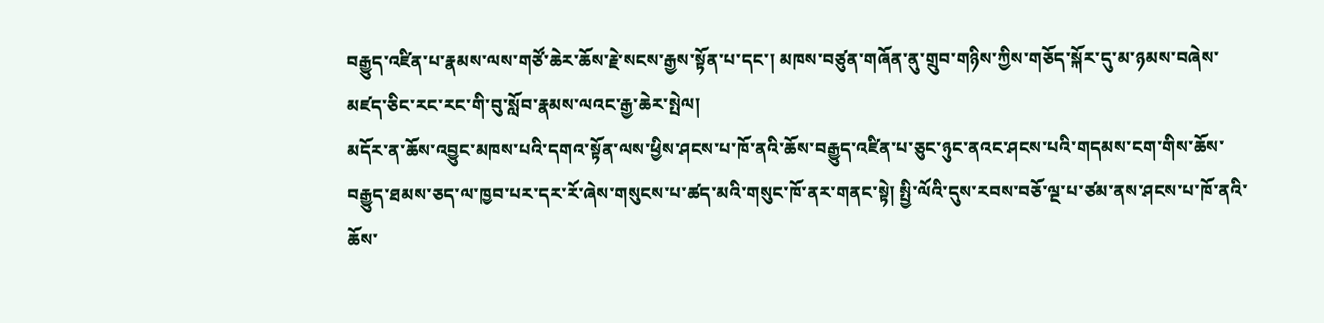བརྒྱུད་འཛིན་པ་རྣམས་ལས་གཙོ་ཆེར་ཆོས་རྗེ་སངས་རྒྱས་སྟོན་པ་དང་། མཁས་བཙུན་གཞོན་ནུ་གྲུབ་གཉིས་ཀྱིས་གཅོད་སྐོར་དུ་མ་ཉམས་བཞེས་མཛད་ཅིང་རང་རང་གི་བུ་སློབ་རྣམས་ལའང་རྒྱ་ཆེར་སྤེལ།
མདོར་ན་ཆོས་འབྱུང་མཁས་པའི་དགའ་སྟོན་ལས་ཕྱིས་ཤངས་པ་ཁོ་ནའི་ཆོས་བརྒྱུད་འཛིན་པ་ཅུང་ཉུང་ནའང་ཤངས་པའི་གདམས་ངག་གིས་ཆོས་བརྒྱུད་ཐམས་ཅད་ལ་ཁྱབ་པར་དར་རོ་ཞེས་གསུངས་པ་ཚད་མའི་གསུང་ཁོ་ནར་གནང་སྟེ། སྤྱི་ལོའི་དུས་རབས་བཅོ་ལྔ་པ་ཙམ་ནས་ཤངས་པ་ཁོ་ནའི་ཆོས་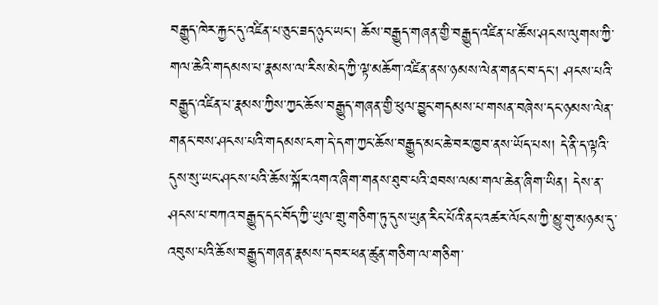བརྒྱུད་ཁེར་རྐྱང་དུ་འཛིན་པ་ཅུང་ཟད་ཉུང་ཡང་། ཆོས་བརྒྱུད་གཞན་གྱི་བརྒྱུད་འཛིན་པ་ཚོས་ཤངས་ལུགས་ཀྱི་གལ་ཆེའི་གདམས་པ་རྣམས་ལ་རིས་མེད་ཀྱི་ལྟ་མཆོག་འཛིན་ནས་ཉམས་ལེན་གནང་བ་དང་། ཤངས་པའི་བརྒྱུད་འཛིན་པ་རྣམས་ཀྱིས་ཀྱང་ཆོས་བརྒྱུད་གཞན་གྱི་ཕུལ་བྱུང་གདམས་པ་གསན་བཞེས་དང་ཉམས་ལེན་གནང་བས་ཤངས་པའི་གདམས་ངག་དེ་དག་ཀྱང་ཆོས་བརྒྱུད་མང་ཆེ་བར་ཁྱབ་ནས་ཡོད་པས། དེ་ནི་ད་ལྟའི་དུས་སུ་ཡང་ཤངས་པའི་ཆོས་སྐོར་འགའ་ཞིག་གནས་ཐུབ་པའི་ཐབས་ལམ་གལ་ཆེན་ཞིག་ཡིན། དེས་ན་ཤངས་པ་བཀའ་བརྒྱུད་དང་བོད་ཀྱི་ཡུལ་གྲུ་གཅིག་ཏུ་དུས་ཡུན་རིང་པོའི་ནང་འཚར་ལོངས་ཀྱི་མྱུ་གུ་མཉམ་དུ་འབུས་པའི་ཆོས་བརྒྱུད་གཞན་རྣམས་དབར་ཕན་ཚུན་གཅིག་ལ་གཅིག་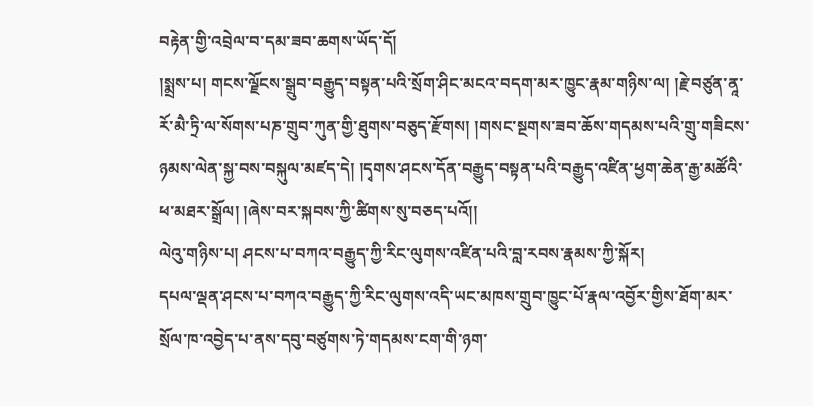བརྟེན་གྱི་འབྲེལ་བ་དམ་ཟབ་ཆགས་ཡོད་དོ།
།སྨྲས་པ། གངས་ལྗོངས་སྒྲུབ་བརྒྱུད་བསྟན་པའི་སྲོག་ཤིང་མངའ་བདག་མར་ཁྱུང་རྣམ་གཉིས་ལ། །རྗེ་བཙུན་ནཱ་རོ་མཻ་ཏྲི་ལ་སོགས་པཎ་གྲུབ་ཀུན་གྱི་ཐུགས་བཅུད་རྫོགས། །གསང་སྔགས་ཟབ་ཆོས་གདམས་པའི་གྲུ་གཟིངས་ཉམས་ལེན་སྐྱ་བས་བསྐུལ་མཛད་དེ། །དྭགས་ཤངས་དོན་བརྒྱུད་བསྟན་པའི་བརྒྱུད་འཛིན་ཕྱག་ཆེན་རྒྱ་མཚོའི་ཕ་མཐར་སྒྲོལ། །ཞེས་བར་སྐབས་ཀྱི་ཚིགས་སུ་བཅད་པའོ།།
ལེའུ་གཉིས་པ། ཤངས་པ་བཀའ་བརྒྱུད་ཀྱི་རིང་ལུགས་འཛིན་པའི་བླ་རབས་རྣམས་ཀྱི་སྐོར།
དཔལ་ལྡན་ཤངས་པ་བཀའ་བརྒྱུད་ཀྱི་རིང་ལུགས་འདི་ཡང་མཁས་གྲུབ་ཁྱུང་པོ་རྣལ་འབྱོར་གྱིས་ཐོག་མར་སྲོལ་ཁ་འབྱེད་པ་ནས་དབུ་བཙུགས་ཏེ་གདམས་ངག་གི་ཉག་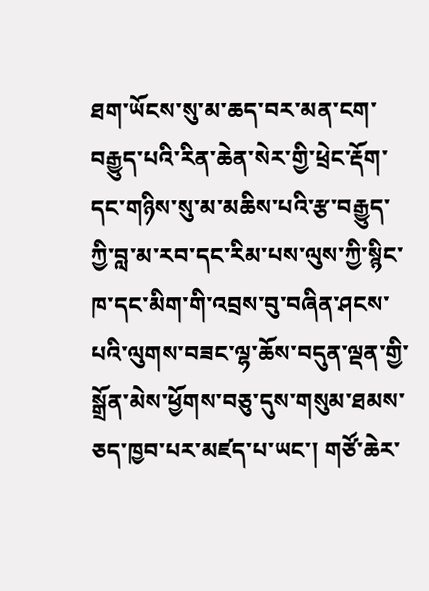ཐག་ཡོངས་སུ་མ་ཆད་བར་མན་ངག་བརྒྱུད་པའི་རིན་ཆེན་སེར་གྱི་ཕྲེང་རྡོག་དང་གཉིས་སུ་མ་མཆིས་པའི་རྩ་བརྒྱུད་ཀྱི་བླ་མ་རབ་དང་རིམ་པས་ལུས་ཀྱི་སྙིང་ཁ་དང་མིག་གི་འབྲས་བུ་བཞིན་ཤངས་པའི་ལུགས་བཟང་ལྷ་ཆོས་བདུན་ལྡན་གྱི་སྒྲོན་མེས་ཕྱོགས་བཅུ་དུས་གསུམ་ཐམས་ཅད་ཁྱབ་པར་མཛད་པ་ཡང་། གཙོ་ཆེར་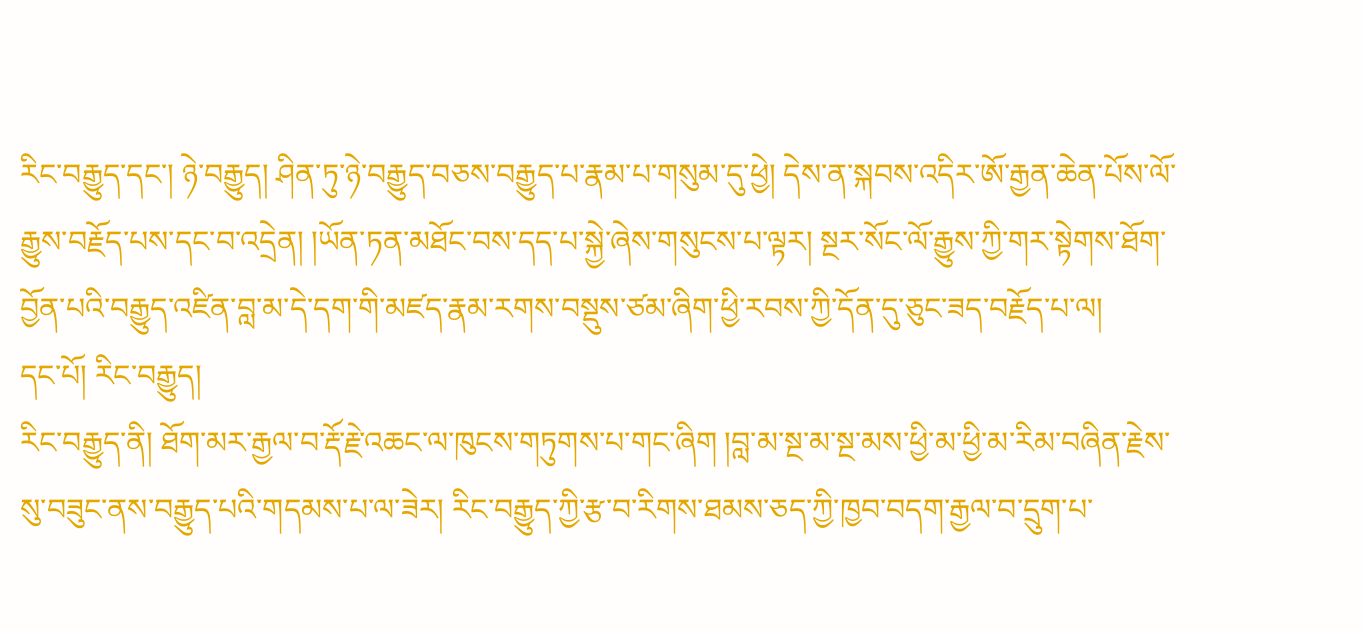རིང་བརྒྱུད་དང་། ཉེ་བརྒྱུད། ཤིན་ཏུ་ཉེ་བརྒྱུད་བཅས་བརྒྱུད་པ་རྣམ་པ་གསུམ་དུ་ཕྱེ། དེས་ན་སྐབས་འདིར་ཨོ་རྒྱན་ཆེན་པོས་ལོ་རྒྱུས་བརྗོད་པས་དང་བ་འདྲེན། །ཡོན་ཏན་མཐོང་བས་དད་པ་སྐྱེ་ཞེས་གསུངས་པ་ལྟར། སྔར་སོང་ལོ་རྒྱུས་ཀྱི་གར་སྟེགས་ཐོག་བྱོན་པའི་བརྒྱུད་འཛིན་བླ་མ་དེ་དག་གི་མཛད་རྣམ་རགས་བསྡུས་ཙམ་ཞིག་ཕྱི་རབས་ཀྱི་དོན་དུ་ཅུང་ཟད་བརྗོད་པ་ལ།
དང་པོ། རིང་བརྒྱུད།
རིང་བརྒྱུད་ནི། ཐོག་མར་རྒྱལ་བ་རྡོ་རྗེ་འཆང་ལ་ཁུངས་གཏུགས་པ་གང་ཞིག །བླ་མ་སྔ་མ་སྔ་མས་ཕྱི་མ་ཕྱི་མ་རིམ་བཞིན་རྗེས་སུ་བཟུང་ནས་བརྒྱུད་པའི་གདམས་པ་ལ་ཟེར། རིང་བརྒྱུད་ཀྱི་རྩ་བ་རིགས་ཐམས་ཅད་ཀྱི་ཁྱབ་བདག་རྒྱལ་བ་དྲུག་པ་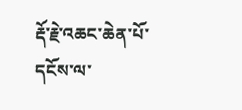རྡོ་རྗེ་འཆང་ཆེན་པོ་དངོས་ལ་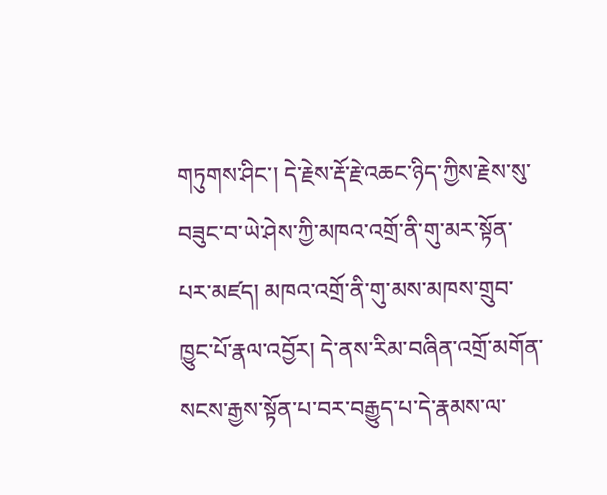གཏུགས་ཤིང་། དེ་རྗེས་རྡོ་རྗེ་འཆང་ཉིད་ཀྱིས་རྗེས་སུ་བཟུང་བ་ཡེ་ཤེས་ཀྱི་མཁའ་འགྲོ་ནི་གུ་མར་སྟོན་པར་མཛད། མཁའ་འགྲོ་ནི་གུ་མས་མཁས་གྲུབ་ཁྱུང་པོ་རྣལ་འབྱོར། དེ་ནས་རིམ་བཞིན་འགྲོ་མགོན་སངས་རྒྱས་སྟོན་པ་བར་བརྒྱུད་པ་དེ་རྣམས་ལ་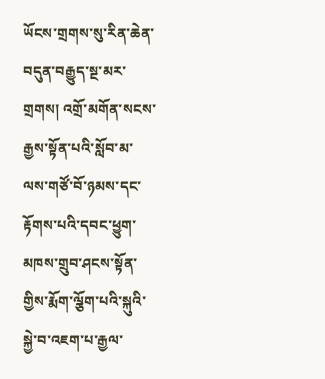ཡོངས་གྲགས་སུ་རིན་ཆེན་བདུན་བརྒྱུད་སྔ་མར་གྲགས། འགྲོ་མགོན་སངས་རྒྱས་སྟོན་པའི་སློབ་མ་ལས་གཙོ་བོ་ཉམས་དང་རྟོགས་པའི་དབང་ཕྱུག་མཁས་གྲུབ་ཤངས་སྟོན་གྱིས་རྨོག་ལྕོག་པའི་སྐུའི་སྐྱེ་བ་འཇག་པ་རྒྱལ་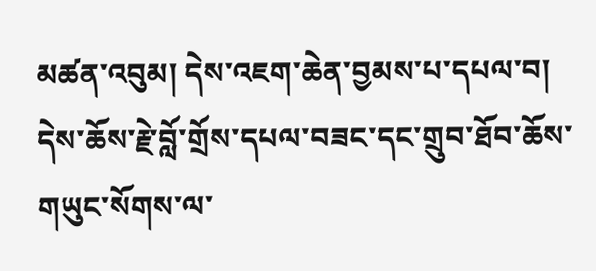མཚན་འབུམ། དེས་འཇག་ཆེན་བྱམས་པ་དཔལ་བ། དེས་ཆོས་རྗེ་བློ་གྲོས་དཔལ་བཟང་དང་གྲུབ་ཐོབ་ཆོས་གཡུང་སོགས་ལ་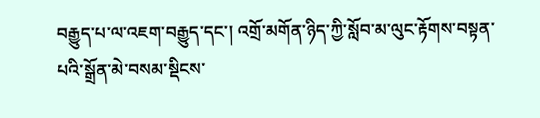བརྒྱུད་པ་ལ་འཇག་བརྒྱུད་དང་། འགྲོ་མགོན་ཉིད་ཀྱི་སློབ་མ་ལུང་རྟོགས་བསྟན་པའི་སྒྲོན་མེ་བསམ་སྡིངས་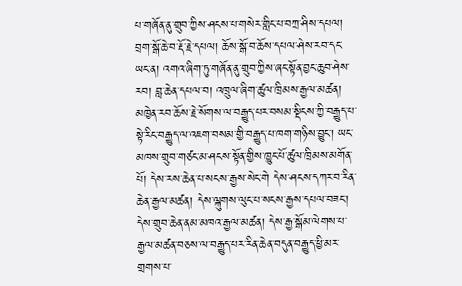པ་གཞོན་ནུ་གྲུབ་ཀྱིས་ཤངས་པ་གསེར་གླིང་པ་བཀྲ་ཤིས་དཔལ། བྲག་སྒོ་ཆེ་བ་རྡོ་རྗེ་དཔལ། ཆོས་སྒོ་བ་ཆོས་དཔལ་ཤེས་རབ་དང་ཡང་ན། འགའ་ཞིག་ཏུ་གཞོན་ནུ་གྲུབ་ཀྱིས་ཞང་སྟོན་བྱང་ཆུབ་ཤེས་རབ། བླ་ཆེན་དཔལ་བ། འཁྲུལ་ཞིག་ཚུལ་ཁྲིམས་རྒྱལ་མཚན། མཁྱེན་རབ་ཆོས་རྗེ་སོགས་ལ་བརྒྱུད་པར་བསམ་སྡིངས་ཀྱི་བརྒྱུད་པ་སྟེ་རིང་བརྒྱུད་ལ་འཇག་བསམ་གྱི་བརྒྱུད་པ་ཁག་གཉིས་བྱུང་། ཡང་མཁས་གྲུབ་གཙང་མ་ཤངས་སྟོན་གྱིས་ཁྱུང་པོ་ཚུལ་ཁྲིམས་མགོན་པོ། དེས་རས་ཆེན་པ་སངས་རྒྱས་སེང་གེ དེས་ཤངས་དཀར་བ་རིན་ཆེན་རྒྱལ་མཚན། དེས་ལྐུགས་ལུང་པ་སངས་རྒྱས་དཔལ་བཟང་། དེས་གྲུབ་ཆེན་ནམ་མཁའ་རྒྱལ་མཚན། དེས་རྒྱ་སྒོམ་ལེགས་པ་རྒྱལ་མཚན་བཅས་ལ་བརྒྱུད་པར་རིན་ཆེན་བདུན་བརྒྱུད་ཕྱི་མར་གྲགས་པ་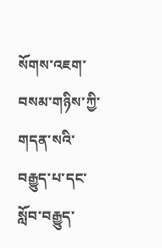སོགས་འཇག་བསམ་གཉིས་ཀྱི་གདན་སའི་བརྒྱུད་པ་དང་སློབ་བརྒྱུད་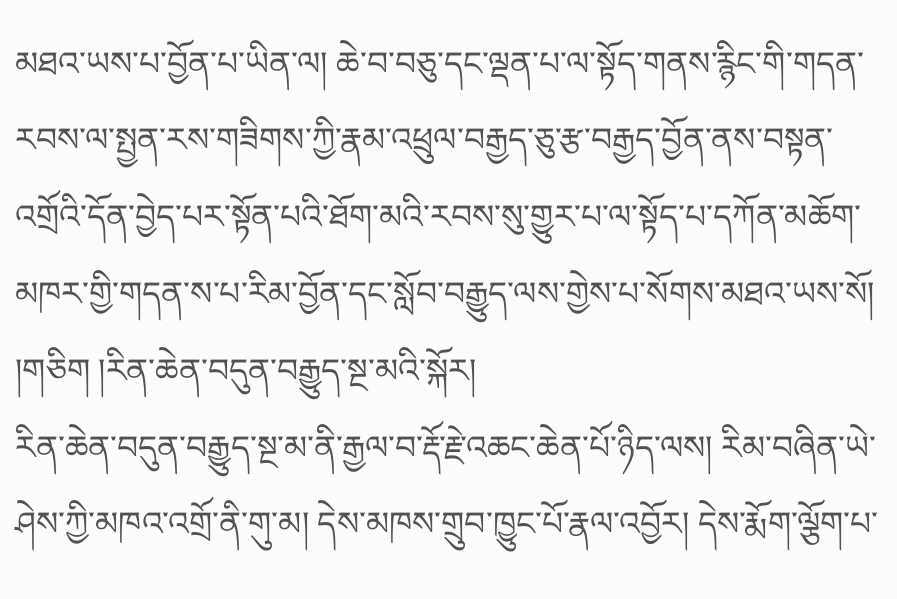མཐའ་ཡས་པ་བྱོན་པ་ཡིན་ལ། ཆེ་བ་བཅུ་དང་ལྡན་པ་ལ་སྟོད་གནས་རྙིང་གི་གདན་རབས་ལ་སྤྱན་རས་གཟིགས་ཀྱི་རྣམ་འཕྲུལ་བརྒྱད་ཅུ་རྩ་བརྒྱད་བྱོན་ནས་བསྟན་འགྲོའི་དོན་བྱེད་པར་སྟོན་པའི་ཐོག་མའི་རབས་སུ་གྱུར་པ་ལ་སྟོད་པ་དཀོན་མཆོག་མཁར་གྱི་གདན་ས་པ་རིམ་བྱོན་དང་སློབ་བརྒྱུད་ལས་གྱེས་པ་སོགས་མཐའ་ཡས་སོ།
།གཅིག །རིན་ཆེན་བདུན་བརྒྱུད་སྔ་མའི་སྐོར།
རིན་ཆེན་བདུན་བརྒྱུད་སྔ་མ་ནི་རྒྱལ་བ་རྡོ་རྗེ་འཆང་ཆེན་པོ་ཉིད་ལས། རིམ་བཞིན་ཡེ་ཤེས་ཀྱི་མཁའ་འགྲོ་ནི་གུ་མ། དེས་མཁས་གྲུབ་ཁྱུང་པོ་རྣལ་འབྱོར། དེས་རྨོག་ལྕོག་པ་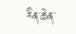རིན་ཆེན་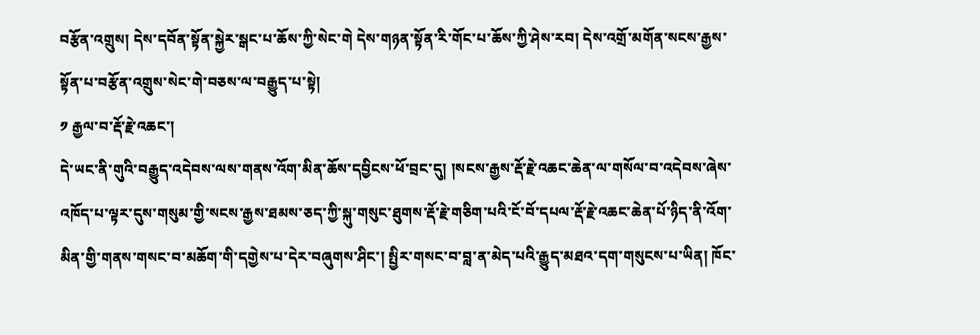བརྩོན་འགྲུས། དེས་དབོན་སྟོན་སྐྱེར་སྒང་པ་ཆོས་ཀྱི་སེང་གེ དེས་གཉན་སྟོན་རི་གོང་པ་ཆོས་ཀྱི་ཤེས་རབ། དེས་འགྲོ་མགོན་སངས་རྒྱས་སྟོན་པ་བརྩོན་འགྲུས་སེང་གེ་བཅས་ལ་བརྒྱུད་པ་སྟེ།
༡ རྒྱལ་བ་རྡོ་རྗེ་འཆང་།
དེ་ཡང་ནི་གུའི་བརྒྱུད་འདེབས་ལས་གནས་འོག་མིན་ཆོས་དབྱིངས་ཕོ་བྲང་དུ། །སངས་རྒྱས་རྡོ་རྗེ་འཆང་ཆེན་ལ་གསོལ་བ་འདེབས་ཞེས་འཁོད་པ་ལྟར་དུས་གསུམ་གྱི་སངས་རྒྱས་ཐམས་ཅད་ཀྱི་སྐུ་གསུང་ཐུགས་རྡོ་རྗེ་གཅིག་པའི་ངོ་བོ་དཔལ་རྡོ་རྗེ་འཆང་ཆེན་པོ་ཉིད་ནི་འོག་མིན་གྱི་གནས་གསང་བ་མཆོག་གི་དགྱེས་པ་དེར་བཞུགས་ཤིང་། སྤྱིར་གསང་བ་བླ་ན་མེད་པའི་རྒྱུད་མཐའ་དག་གསུངས་པ་ཡིན། ཁོང་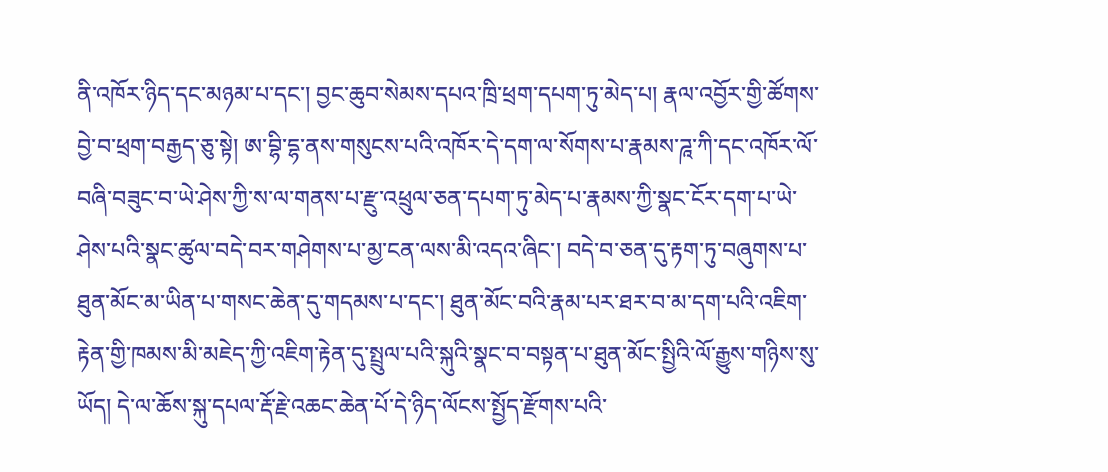ནི་འཁོར་ཉིད་དང་མཉམ་པ་དང་། བྱང་ཆུབ་སེམས་དཔའ་ཁྲི་ཕྲག་དཔག་ཏུ་མེད་པ། རྣལ་འབྱོར་གྱི་ཚོགས་བྱེ་བ་ཕྲག་བརྒྱད་ཅུ་སྟེ། ཨ་བྷི་དྷ་ནས་གསུངས་པའི་འཁོར་དེ་དག་ལ་སོགས་པ་རྣམས་ཌཱ་ཀི་དང་འཁོར་ལོ་བཞི་བཟུང་བ་ཡེ་ཤེས་ཀྱི་ས་ལ་གནས་པ་རྫུ་འཕྲུལ་ཅན་དཔག་ཏུ་མེད་པ་རྣམས་ཀྱི་སྣང་ངོར་དག་པ་ཡེ་ཤེས་པའི་སྣང་ཚུལ་བདེ་བར་གཤེགས་པ་མྱ་ངན་ལས་མི་འདའ་ཞིང་། བདེ་བ་ཅན་དུ་རྟག་ཏུ་བཞུགས་པ་ཐུན་མོང་མ་ཡིན་པ་གསང་ཆེན་དུ་གདམས་པ་དང་། ཐུན་མོང་བའི་རྣམ་པར་ཐར་བ་མ་དག་པའི་འཇིག་རྟེན་གྱི་ཁམས་མི་མཇེད་ཀྱི་འཇིག་རྟེན་དུ་སྤྲུལ་པའི་སྐུའི་སྣང་བ་བསྟན་པ་ཐུན་མོང་སྤྱིའི་ལོ་རྒྱུས་གཉིས་སུ་ཡོད། དེ་ལ་ཆོས་སྐུ་དཔལ་རྡོ་རྗེ་འཆང་ཆེན་པོ་དེ་ཉིད་ལོངས་སྤྱོད་རྫོགས་པའི་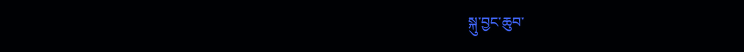སྐུ་བྱང་ཆུབ་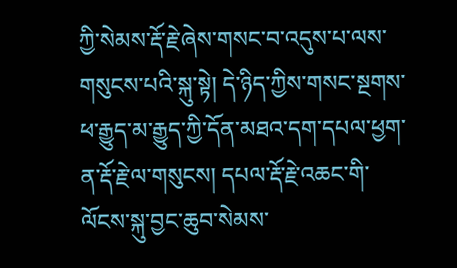ཀྱི་སེམས་རྡོ་རྗེ་ཞེས་གསང་བ་འདུས་པ་ལས་གསུངས་པའི་སྐུ་སྟེ། དེ་ཉིད་ཀྱིས་གསང་སྔགས་ཕ་རྒྱུད་མ་རྒྱུད་ཀྱི་དོན་མཐའ་དག་དཔལ་ཕྱག་ན་རྡོ་རྗེ་ལ་གསུངས། དཔལ་རྡོ་རྗེ་འཆང་གི་ལོངས་སྐུ་བྱང་ཆུབ་སེམས་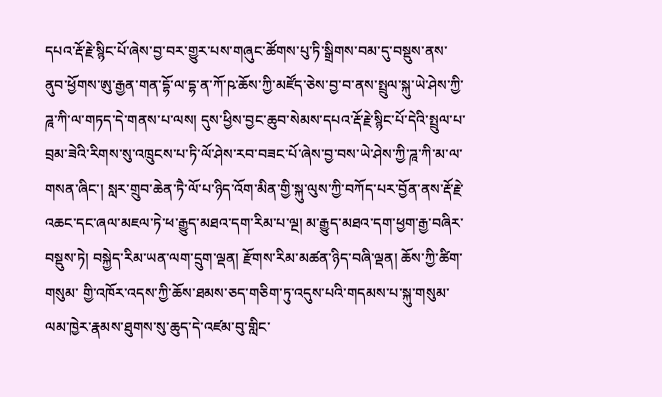དཔའ་རྡོ་རྗེ་སྙིང་པོ་ཞེས་བྱ་བར་གྱུར་པས་གཞུང་ཚོགས་པུ་ཏི་སྒྲིགས་བམ་དུ་བསྡུས་ནས་ནུབ་ཕྱོགས་ཨུ་རྒྱན་གན་དྷོ་ལ་དྷ་ན་ཀོ་ཥ་ཆོས་ཀྱི་མཛོད་ཅེས་བྱ་བ་ནས་སྤྲུལ་སྐུ་ཡེ་ཤེས་ཀྱི་ཌཱ་ཀི་ལ་གཏད་དེ་གནས་པ་ལས། དུས་ཕྱིས་བྱང་ཆུབ་སེམས་དཔའ་རྡོ་རྗེ་སྙིང་པོ་དེའི་སྤྲུལ་པ་བྲམ་ཟེའི་རིགས་སུ་འཁྲུངས་པ་ཏི་ལོ་ཤེས་རབ་བཟང་པོ་ཞེས་བྱ་བས་ཡེ་ཤེས་ཀྱི་ཌཱ་ཀི་མ་ལ་གསན་ཞིང་། སླར་གྲུབ་ཆེན་ཏཻ་ལོ་པ་ཉིད་འོག་མིན་གྱི་སྐུ་ལུས་ཀྱི་བཀོད་པར་བྱོན་ནས་རྡོ་རྗེ་འཆང་དང་ཞལ་མཇལ་ཏེ་ཕ་རྒྱུད་མཐའ་དག་རིམ་པ་ལྔ། མ་རྒྱུད་མཐའ་དག་ཕྱག་རྒྱ་བཞིར་བསྡུས་ཏེ། བསྐྱེད་རིམ་ཡན་ལག་དྲུག་ལྡན། རྫོགས་རིམ་མཚན་ཉིད་བཞི་ལྡན། ཆོས་ཀྱི་ཚིག་གསུམ་ གྱི་འཁོར་འདས་ཀྱི་ཆོས་ཐམས་ཅད་གཅིག་ཏུ་འདུས་པའི་གདམས་པ་སྐུ་གསུམ་ལམ་ཁྱེར་རྣམས་ཐུགས་སུ་ཆུད་དེ་འཛམ་བུ་གླིང་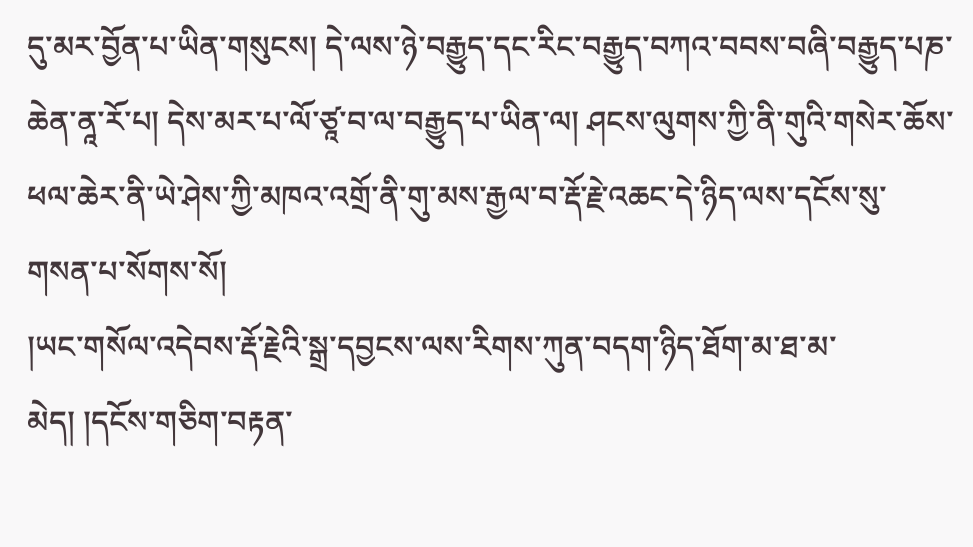དུ་མར་བྱོན་པ་ཡིན་གསུངས། དེ་ལས་ཉེ་བརྒྱུད་དང་རིང་བརྒྱུད་བཀའ་བབས་བཞི་བརྒྱུད་པཎ་ཆེན་ནཱ་རོ་པ། དེས་མར་པ་ལོ་ཙཱ་བ་ལ་བརྒྱུད་པ་ཡིན་ལ། ཤངས་ལུགས་ཀྱི་ནི་གུའི་གསེར་ཆོས་ཕལ་ཆེར་ནི་ཡེ་ཤེས་ཀྱི་མཁའ་འགྲོ་ནི་གུ་མས་རྒྱལ་བ་རྡོ་རྗེ་འཆང་དེ་ཉིད་ལས་དངོས་སུ་གསན་པ་སོགས་སོ།
།ཡང་གསོལ་འདེབས་རྡོ་རྗེའི་སྒྲ་དབྱངས་ལས་རིགས་ཀུན་བདག་ཉིད་ཐོག་མ་ཐ་མ་མེད། །དངོས་གཅིག་བརྟན་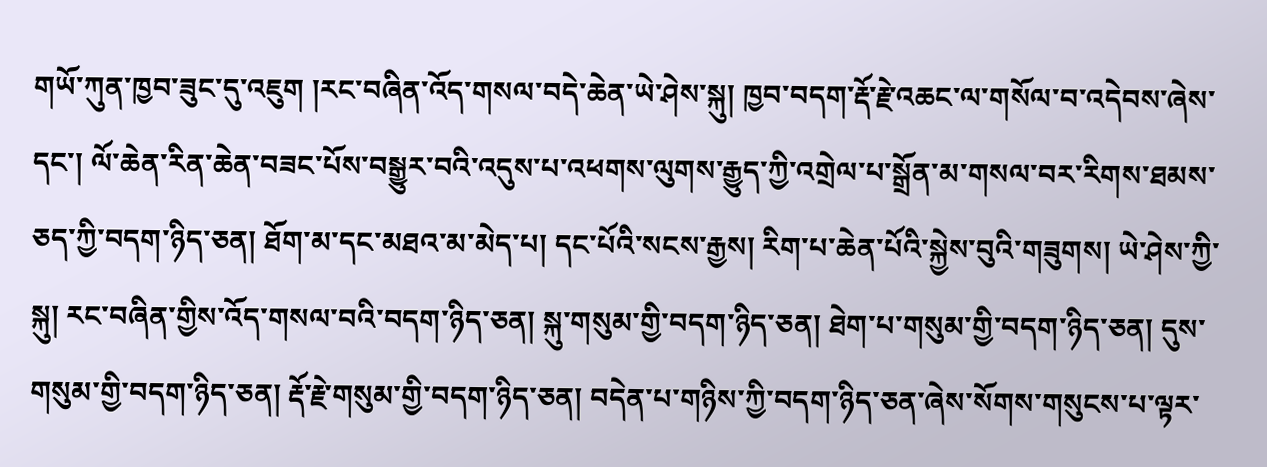གཡོ་ཀུན་ཁྱབ་ཟུང་དུ་འཇུག །རང་བཞིན་འོད་གསལ་བདེ་ཆེན་ཡེ་ཤེས་སྐུ། ཁྱབ་བདག་རྡོ་རྗེ་འཆང་ལ་གསོལ་བ་འདེབས་ཞེས་དང་། ལོ་ཆེན་རིན་ཆེན་བཟང་པོས་བསྒྱུར་བའི་འདུས་པ་འཕགས་ལུགས་རྒྱུད་ཀྱི་འགྲེལ་པ་སྒྲོན་མ་གསལ་བར་རིགས་ཐམས་ཅད་ཀྱི་བདག་ཉིད་ཅན། ཐོག་མ་དང་མཐའ་མ་མེད་པ། དང་པོའི་སངས་རྒྱས། རིག་པ་ཆེན་པོའི་སྐྱེས་བུའི་གཟུགས། ཡེ་ཤེས་ཀྱི་སྐུ། རང་བཞིན་གྱིས་འོད་གསལ་བའི་བདག་ཉིད་ཅན། སྐུ་གསུམ་གྱི་བདག་ཉིད་ཅན། ཐེག་པ་གསུམ་གྱི་བདག་ཉིད་ཅན། དུས་གསུམ་གྱི་བདག་ཉིད་ཅན། རྡོ་རྗེ་གསུམ་གྱི་བདག་ཉིད་ཅན། བདེན་པ་གཉིས་ཀྱི་བདག་ཉིད་ཅན་ཞེས་སོགས་གསུངས་པ་ལྟར་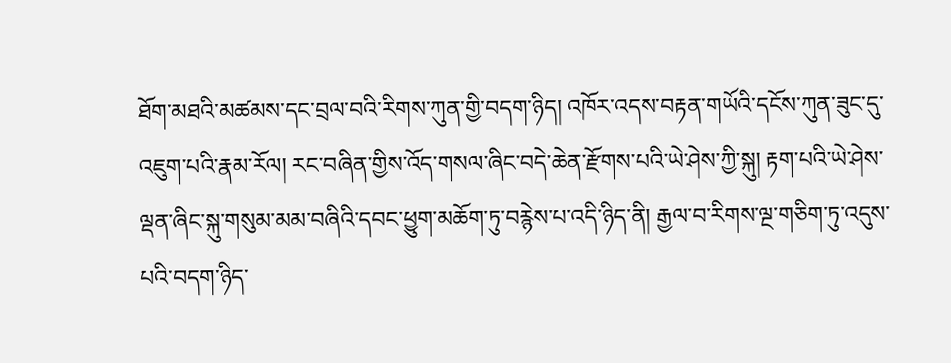ཐོག་མཐའི་མཚམས་དང་བྲལ་བའི་རིགས་ཀུན་གྱི་བདག་ཉིད། འཁོར་འདས་བརྟན་གཡོའི་དངོས་ཀུན་ཟུང་དུ་འཇུག་པའི་རྣམ་རོལ། རང་བཞིན་གྱིས་འོད་གསལ་ཞིང་བདེ་ཆེན་རྫོགས་པའི་ཡེ་ཤེས་ཀྱི་སྐུ། རྟག་པའི་ཡེ་ཤེས་ལྡན་ཞིང་སྐུ་གསུམ་མམ་བཞིའི་དབང་ཕྱུག་མཆོག་ཏུ་བརྙེས་པ་འདི་ཉིད་ནི། རྒྱལ་བ་རིགས་ལྔ་གཅིག་ཏུ་འདུས་པའི་བདག་ཉིད་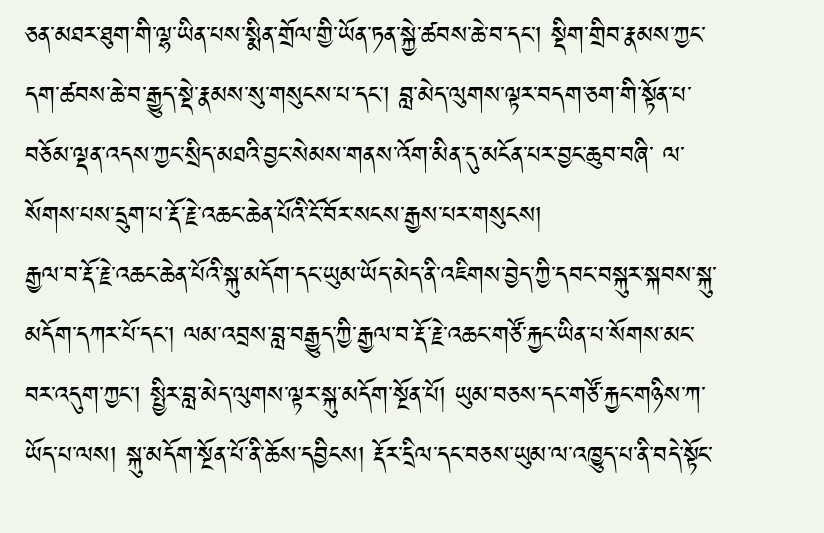ཅན་མཐར་ཐུག་གི་ལྷ་ཡིན་པས་སྨིན་གྲོལ་གྱི་ཡོན་ཏན་སྐྱེ་ཚབས་ཆེ་བ་དང་། སྡིག་གྲིབ་རྣམས་ཀྱང་དག་ཚབས་ཆེ་བ་རྒྱུད་སྡེ་རྣམས་སུ་གསུངས་པ་དང་། བླ་མེད་ལུགས་ལྟར་བདག་ཅག་གི་སྟོན་པ་བཅོམ་ལྡན་འདས་ཀྱང་སྲིད་མཐའི་བྱང་སེམས་གནས་འོག་མིན་དུ་མངོན་པར་བྱང་ཆུབ་བཞི་ ལ་སོགས་པས་དྲུག་པ་རྡོ་རྗེ་འཆང་ཆེན་པོའི་ངོ་བོར་སངས་རྒྱས་པར་གསུངས།
རྒྱལ་བ་རྡོ་རྗེ་འཆང་ཆེན་པོའི་སྐུ་མདོག་དང་ཡུམ་ཡོད་མེད་ནི་འཇིགས་བྱེད་ཀྱི་དབང་བསྐུར་སྐབས་སྐུ་མདོག་དཀར་པོ་དང་། ལམ་འབྲས་བླ་བརྒྱུད་ཀྱི་རྒྱལ་བ་རྡོ་རྗེ་འཆང་གཙོ་རྐྱང་ཡིན་པ་སོགས་མང་བར་འདུག་ཀྱང་། སྤྱིར་བླ་མེད་ལུགས་ལྟར་སྐུ་མདོག་སྔོན་པོ། ཡུམ་བཅས་དང་གཙོ་རྐྱང་གཉིས་ཀ་ཡོད་པ་ལས། སྐུ་མདོག་སྔོན་པོ་ནི་ཆོས་དབྱིངས། རྡོར་དྲིལ་དང་བཅས་ཡུམ་ལ་འཁྱུད་པ་ནི་བདེ་སྟོང་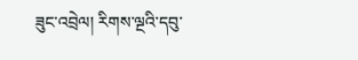ཟུང་འབྲེལ། རིགས་ལྔའི་དབུ་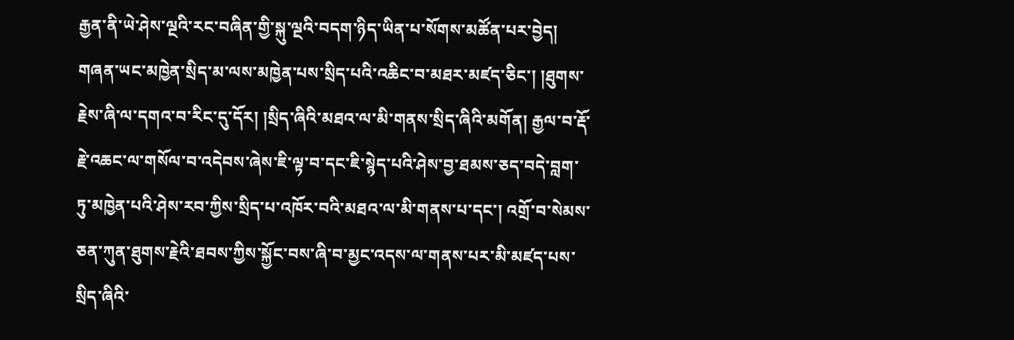རྒྱན་ནི་ཡེ་ཤེས་ལྔའི་རང་བཞིན་གྱི་སྐུ་ལྔའི་བདག་ཉིད་ཡིན་པ་སོགས་མཚོན་པར་བྱེད། གཞན་ཡང་མཁྱེན་སྲིད་མ་ལས་མཁྱེན་པས་སྲིད་པའི་འཆིང་བ་མཐར་མཛད་ཅིང་། །ཐུགས་རྗེས་ཞི་ལ་དགའ་བ་རིང་དུ་དོར། །སྲིད་ཞིའི་མཐའ་ལ་མི་གནས་སྲིད་ཞིའི་མགོན། རྒྱལ་བ་རྡོ་རྗེ་འཆང་ལ་གསོལ་བ་འདེབས་ཞེས་ཇི་ལྟ་བ་དང་ཇི་སྙེད་པའི་ཤེས་བྱ་ཐམས་ཅད་བདེ་བླག་ཏུ་མཁྱེན་པའི་ཤེས་རབ་ཀྱིས་སྲིད་པ་འཁོར་བའི་མཐའ་ལ་མི་གནས་པ་དང་། འགྲོ་བ་སེམས་ཅན་ཀུན་ཐུགས་རྗེའི་ཐབས་ཀྱིས་སྐྱོང་བས་ཞི་བ་མྱང་འདས་ལ་གནས་པར་མི་མཛད་པས་སྲིད་ཞིའི་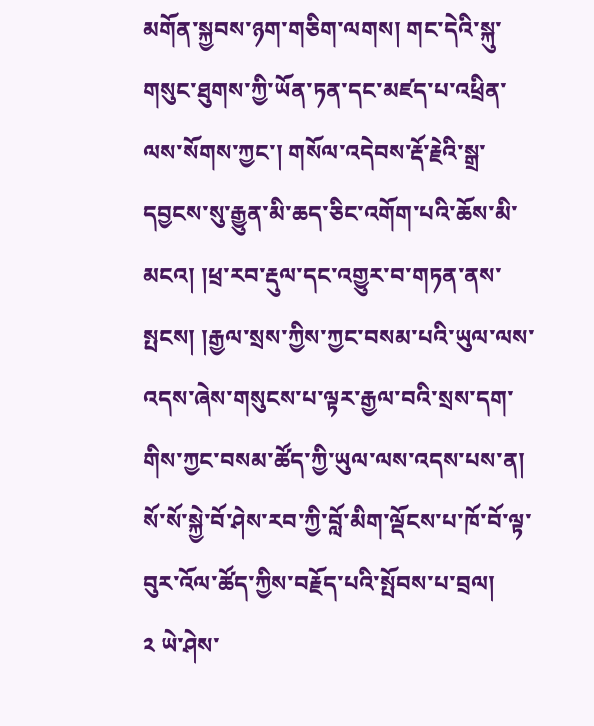མགོན་སྐྱབས་ཉག་གཅིག་ལགས། གང་དེའི་སྐུ་གསུང་ཐུགས་ཀྱི་ཡོན་ཏན་དང་མཛད་པ་འཕྲིན་ལས་སོགས་ཀྱང་། གསོལ་འདེབས་རྡོ་རྗེའི་སྒྲ་དབྱངས་སུ་རྒྱུན་མི་ཆད་ཅིང་འགོག་པའི་ཆོས་མི་མངའ། །ཕྲ་རབ་རྡུལ་དང་འགྱུར་བ་གཏན་ནས་སྤངས། །རྒྱལ་སྲས་ཀྱིས་ཀྱང་བསམ་པའི་ཡུལ་ལས་འདས་ཞེས་གསུངས་པ་ལྟར་རྒྱལ་བའི་སྲས་དག་གིས་ཀྱང་བསམ་ཚོད་ཀྱི་ཡུལ་ལས་འདས་པས་ན། སོ་སོ་སྐྱེ་བོ་ཤེས་རབ་ཀྱི་བློ་མིག་ལྡོངས་པ་ཁོ་བོ་ལྟ་བུར་འོལ་ཚོད་ཀྱིས་བརྗོད་པའི་སྤོབས་པ་བྲལ།
༢ ཡེ་ཤེས་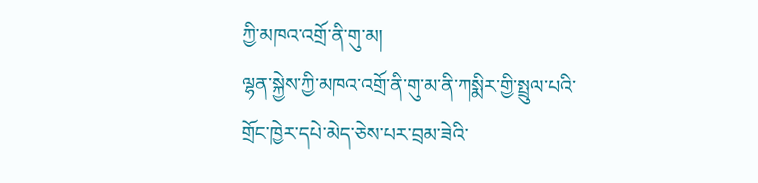ཀྱི་མཁའ་འགྲོ་ནི་གུ་མ།
ལྷན་སྐྱེས་ཀྱི་མཁའ་འགྲོ་ནི་གུ་མ་ནི་ཀསྨིར་གྱི་སྤྲུལ་པའི་གྲོང་ཁྱེར་དཔེ་མེད་ཅེས་པར་བྲམ་ཟེའི་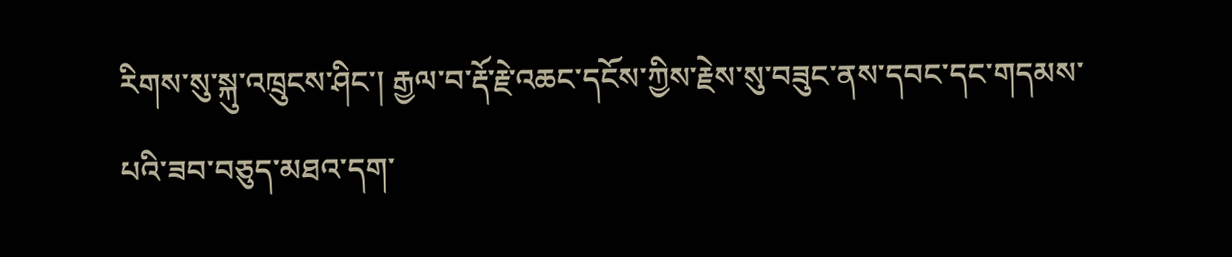རིགས་སུ་སྐུ་འཁྲུངས་ཤིང་། རྒྱལ་བ་རྡོ་རྗེ་འཆང་དངོས་ཀྱིས་རྗེས་སུ་བཟུང་ནས་དབང་དང་གདམས་པའི་ཟབ་བཅུད་མཐའ་དག་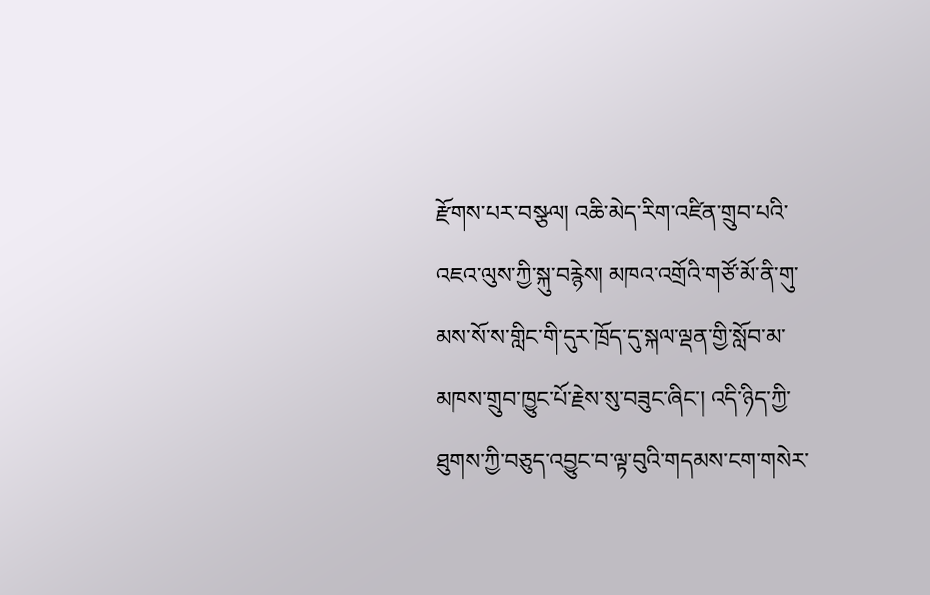རྫོགས་པར་བསྩལ། འཆི་མེད་རིག་འཛིན་གྲུབ་པའི་འཇའ་ལུས་ཀྱི་སྐུ་བརྙེས། མཁའ་འགྲོའི་གཙོ་མོ་ནི་གུ་མས་སོ་ས་གླིང་གི་དུར་ཁྲོད་དུ་སྐལ་ལྡན་གྱི་སློབ་མ་མཁས་གྲུབ་ཁྱུང་པོ་རྗེས་སུ་བཟུང་ཞིང་། འདི་ཉིད་ཀྱི་ཐུགས་ཀྱི་བཅུད་འབྱུང་བ་ལྟ་བུའི་གདམས་ངག་གསེར་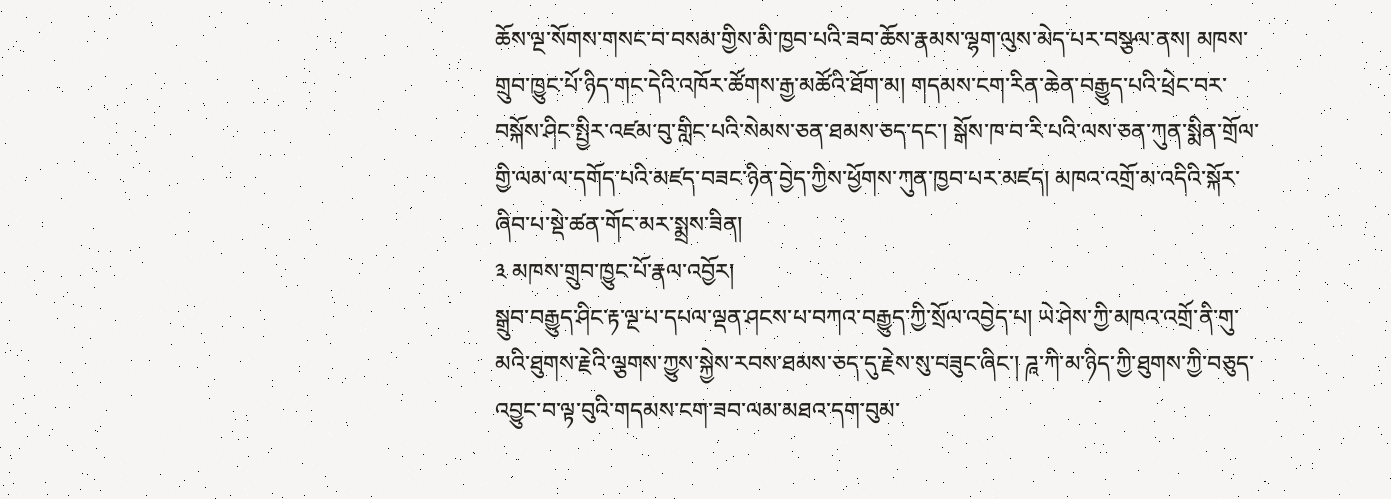ཆོས་ལྔ་སོགས་གསང་བ་བསམ་གྱིས་མི་ཁྱབ་པའི་ཟབ་ཆོས་རྣམས་ལྷག་ལུས་མེད་པར་བསྩལ་ནས། མཁས་གྲུབ་ཁྱུང་པོ་ཉིད་གང་དེའི་འཁོར་ཚོགས་རྒྱ་མཚོའི་ཐོག་མ། གདམས་ངག་རིན་ཆེན་བརྒྱུད་པའི་ཕྲེང་བར་བསྐོས་ཤིང་སྤྱིར་འཛམ་བུ་གླིང་པའི་སེམས་ཅན་ཐམས་ཅད་དང་། སྒོས་ཁ་བ་རི་པའི་ལས་ཅན་ཀུན་སྨིན་གྲོལ་གྱི་ལམ་ལ་དགོད་པའི་མཛད་བཟང་ཉིན་བྱེད་ཀྱིས་ཕྱོགས་ཀུན་ཁྱབ་པར་མཛད། མཁའ་འགྲོ་མ་འདིའི་སྐོར་ཞིབ་པ་སྡེ་ཚན་གོང་མར་སྨྲས་ཟིན།
༣ མཁས་གྲུབ་ཁྱུང་པོ་རྣལ་འབྱོར།
སྒྲུབ་བརྒྱུད་ཤིང་རྟ་ལྔ་པ་དཔལ་ལྡན་ཤངས་པ་བཀའ་བརྒྱུད་ཀྱི་སྲོལ་འབྱེད་པ། ཡེ་ཤེས་ཀྱི་མཁའ་འགྲོ་ནི་གུ་མའི་ཐུགས་རྗེའི་ལྕགས་ཀྱུས་སྐྱེས་རབས་ཐམས་ཅད་དུ་རྗེས་སུ་བཟུང་ཞིང་། ཌཱ་ཀི་མ་ཉིད་ཀྱི་ཐུགས་ཀྱི་བཅུད་འབྱུང་བ་ལྟ་བུའི་གདམས་ངག་ཟབ་ལམ་མཐའ་དག་བུམ་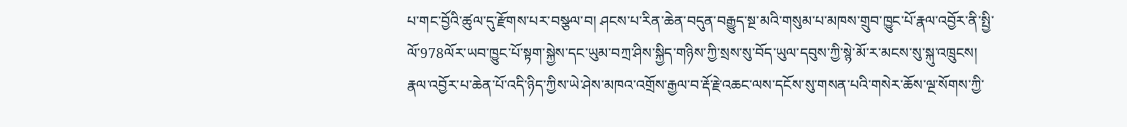པ་གང་བྱོའི་ཚུལ་དུ་རྫོགས་པར་བསྩལ་བ། ཤངས་པ་རིན་ཆེན་བདུན་བརྒྱུད་སྔ་མའི་གསུམ་པ་མཁས་གྲུབ་ཁྱུང་པོ་རྣལ་འབྱོར་ནི་སྤྱི་ལོ་978ལོར་ཡབ་ཁྱུང་པོ་སྟག་སྐྱེས་དང་ཡུམ་བཀྲ་ཤིས་སྐྱིད་གཉིས་ཀྱི་སྲས་སུ་བོད་ཡུལ་དབུས་ཀྱི་སྙེ་མོ་ར་མངས་སུ་སྐུ་འཁྲུངས། རྣལ་འབྱོར་པ་ཆེན་པོ་འདི་ཉིད་ཀྱིས་ཡེ་ཤེས་མཁའ་འགྲོས་རྒྱལ་བ་རྡོ་རྗེ་འཆང་ལས་དངོས་སུ་གསན་པའི་གསེར་ཆོས་ལྔ་སོགས་ཀྱི་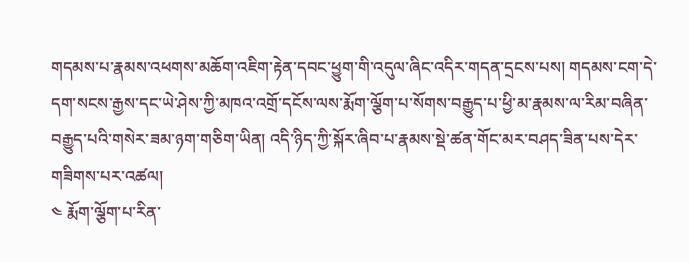གདམས་པ་རྣམས་འཕགས་མཆོག་འཇིག་རྟེན་དབང་ཕྱུག་གི་འདུལ་ཞིང་འདིར་གདན་དྲངས་པས། གདམས་ངག་དེ་དག་སངས་རྒྱས་དང་ཡེ་ཤེས་ཀྱི་མཁའ་འགྲོ་དངོས་ལས་རྨོག་ལྕོག་པ་སོགས་བརྒྱུད་པ་ཕྱི་མ་རྣམས་ལ་རིམ་བཞིན་བརྒྱུད་པའི་གསེར་ཟམ་ཉག་གཅིག་ཡིན། འདི་ཉིད་ཀྱི་སྐོར་ཞིབ་པ་རྣམས་སྡེ་ཚན་གོང་མར་བཤད་ཟིན་པས་དེར་གཟིགས་པར་འཚལ།
༤ རྨོག་ལྕོག་པ་རིན་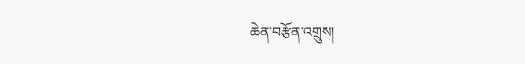ཆེན་བརྩོན་འགྲུས།